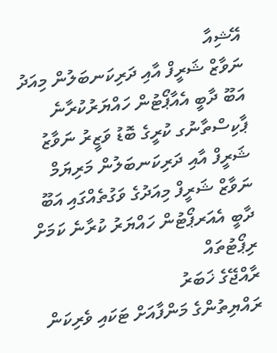އޭޝިއާ
ނަވާޒް ޝަރީފް އާއި ދަރިކަނބަލުން މިއަދު އަބޫ ދާބީ އެއާޕޯޓުން ހައްޔަރުކުރާނެ
ޕާކިސްތާނުގ ކުރީގެ ބޮޑު ވަޒީރު ނަވާޒު ޝަރީފް އާއި ދަރިކަނބަލުން މަރިޔަމް ނަވާޒް ޝަރީފް މިއަދުގެ ވަގުތެއްގައި އަބޫ ދާބީ އެއަރޕޯޓުން ހައްޔަރު ކުރާނެ ކަމަށް ރިޕޯޓުތައް
ރާއްޖޭގެ ޚަބަރު
ރައްޔިތުންގެ މަންފާއަށް ޓަކައި ވެރިކަން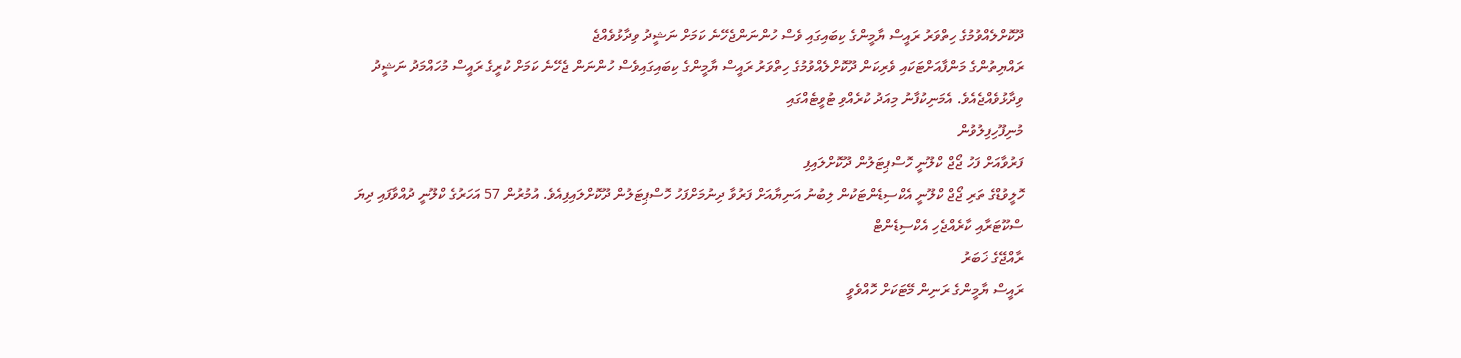ދޫކޮށްލެއްވުމުގެ ހިތްވަރު ރައީސް ޔާމީންގެ ކިބައިގައި ވެސް ހުންނަންޖެހޭނެ ކަމަށް ނަޝީދު ވިދާޅުވެއްޖެ
ރައްޔިތުންގެ މަންފާއަށްޓަކައި ވެރިކަން ދޫކޮށްލެއްވުމުގެ ހިތްވަރު ރައީސް ޔާމީންގެ ކިބައިގައިވެސް ހުންނަން ޖެހޭނެ ކަމަށް ކުރީގެ ރައީސް މުހައްމަދު ނަޝީދު ވިދާޅުވެއްޖެއެވެ. އެމަނިކުފާނު މިއަދު ކުރެއްވި ޓުވީޓެއްގައި
މުނިފޫހިފިލުވުން
ފަރުވާއަށް ފަހު ޖޯޖް ކްލޫނީ ހޮސްޕިޓަލުން ދޫކޮށްލައިފި
ހޮލީވުޑްގެ ތަރި ޖޯޖް ކްލޫނީ އެކްސިޑެންޓަކުން ލިބުނު އަނިޔާއަށް ފަރުވާ ދިނުމަށްފަހު ހޮސްޕިޓަލުން ދޫކޮށްލައިފިއެވެ. އުމުރުން 57 އަހަރުގެ ކްލޫނީ ދުއްވާފައި ދިޔަ ސްކޫޓަރާއި ކާރެއްޖެހި އެކްސިޑެންޓް
ރާއްޖޭގެ ޚަބަރު
ރައީސް ޔާމީންގެ ރަނިން މޭޓަކަށް ހޮއްވެވީ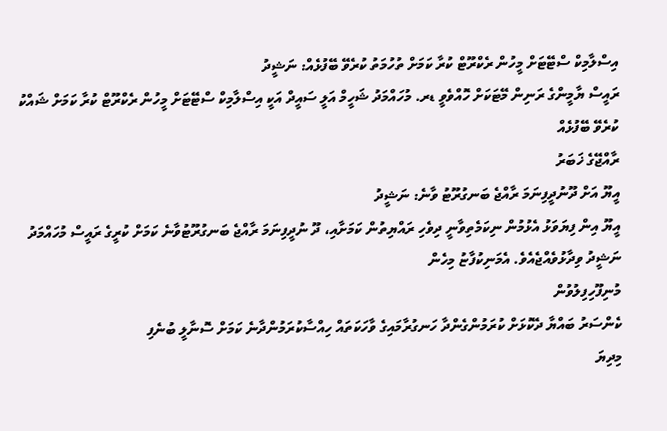އިސްލާމިކް ސްޓޭޓަށް މީހުން ރެކްރޫޓް ކުރާ ކަމަށް ތުހުމަތު ކުރެވޭ ބޭފުޅެއް: ނަޝީދު
ރައީސް ޔާމީންގެ ރަނިން މޭޓަކަށް ހޮއްވެވީ ޑރ. މުހައްމަދު ޝަހީމް އަލީ ސައީދް އަކީ އިސްލާމިކް ސްޓޭޓަށް މީހުން ރެކްރޫޓް ކުރާ ކަމަށް ޝައްކު ކުރެވޭ ބޭފުޅެއް
ރާއްޖޭގެ ޚަބަރު
އީޔޫ އަށް ދޫނުދީފިނަމަ ރާއްޖެ ބަނގުރޫޓު ވާނެ: ނަޝީދު
އީޔޫ އިން ފިޔަވަޅު އެޅުމުން ނިކަމެތިވާނީ ދިވެހި ރައްޔިތުން ކަމަށާއި، ދޫ ނުދީފިނަމަ ރާއްޖެ ބަނގުރޫޓުވާނެ ކަމަށް ކުރީގެ ރައީސް މުހައްމަދު ނަޝީދު ވިދާޅުވެއްޖެއެވެ. އެމަނިކުފާޏު މިހެން
މުނިފޫހިފިލުވުން
ކެންސަރު ބައްޔާ ދެކޮޅަށް ކުރަމުންގެންދާ ހަނގުރާމައިގެ ވާހަކަތައް ހިއްސާކުރަމުންދާނެ ކަމަށް ސޮނާލީ ބުނެފި
މިދިޔަ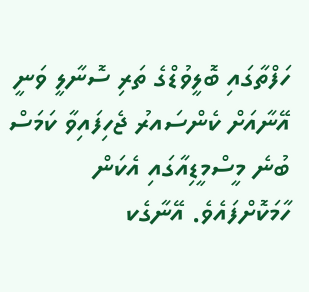ހަފްތާގައި ބޮލީވުޑްގެ ތަރި ސޮނާލީ ވަނީ އޭނާއަށް ކެންސައރު ޖެހިފައިވާ ކަމަސް ބުނެ މީސްމީޑިއާގައި އެކަން ހާމަކޮށްފައެވެ. އޭނާގެކ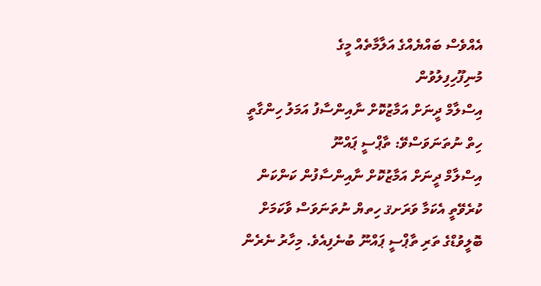އެއްވެސް ބައްޔެއްގެ އަލާމާތެއް މީގެ
މުނިފޫހިފިލުވުން
އިސްލާމް ދީނަށް އަމާޒުކޮށް ނާއިންސާފު އަމަލު ހިންގާތީ ހިތް ނުތަނަވަސްވޭ: ތާޕްސީ ޕައްނޫ
އިސްލާމް ދީނަށް އަމާޒުކޮށް ނާއިންސާފުން ކަންކަން ކުރެވޭތީ އެކަމާ ވަރަށޤ ހިތޔް ނުތަނަވަސް ވާކަމަށް ބޮލީވުޑްގެ ތަރި ތާޕްސީ ޕައްނޫ ބުނެފިއެވެ. މިހާރު ނެރެން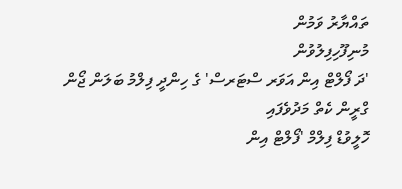ތައްޔާރު ވަމުން
މުނިފޫހިފިލުވުން
'ދަ ފޯލްޓް އިން އަވަރ ސްޓަރސް' ގެ ހިންދީ ފިލްމު ބަލަން ޖޯން ގްރީން ކެތް މަދުވެފައި
ހޮލީވުޑް ފިލްމް 'ފޯލްޓް އިން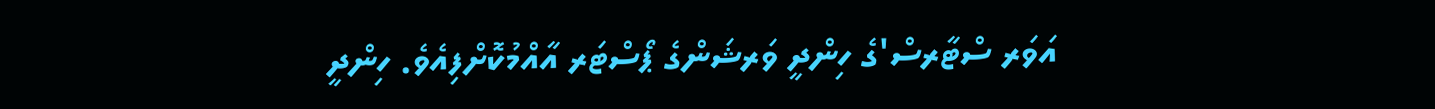އަވަރ ސްޓާރސް'ގެ ހިންދީ ވަރޝަންގެ ޕޯސްޓަރ އާއްމުކޮށްފިއެވެ. ހިންދީ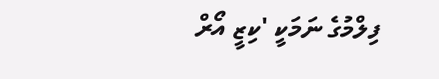ފިލްމުގެ ނަމަކީ 'ކިޒީ އޯރް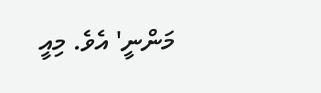މަންނީ' އެވެ. މިއީ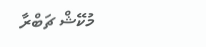މުކޭޝް ޗަބްރާ